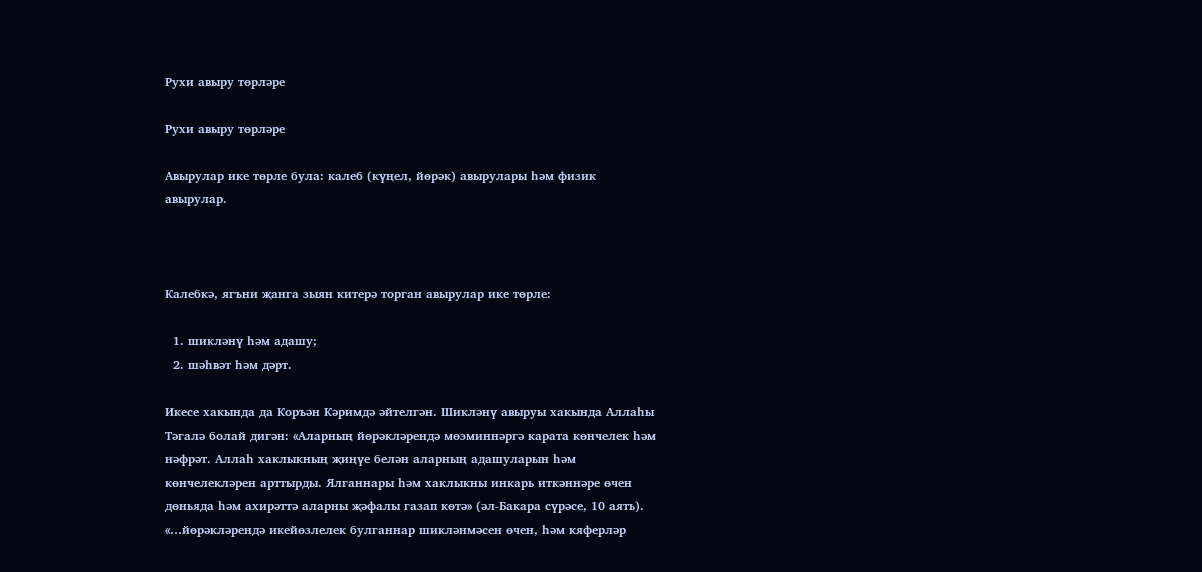Рухи авыру төрләре

Рухи авыру төрләре

Авырулар ике төрле була: калеб (күңел, йөрәк) авырулары һәм физик авырулар.



Калебкә, ягъни җанга зыян китерә торган авырулар ике төрле:

  1. шикләнү һәм адашу;
  2. шәһвәт һәм дәрт.

Икесе хакында да Коръән Кәримдә әйтелгән. Шикләнү авыруы хакында Аллаһы Тәгалә болай дигән: «Аларның йөрәкләрендә мөэминнәргә карата көнчелек һәм нәфрәт. Аллаһ хаклыкның җиңүе белән аларның адашуларын һәм көнчелекләрен арттырды. Ялганнары һәм хаклыкны инкарь иткәннәре өчен дөньяда һәм ахирәттә аларны җәфалы газап көтә» (әл-Бакара сүрәсе, 10 аять). «…йөрәкләрендә икейөзлелек булганнар шикләнмәсен өчен, һәм кяферләр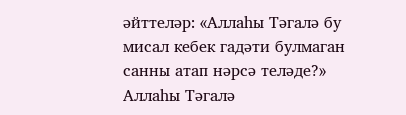әйттеләр: «Аллаһы Тәгалә бу мисал кебек гадәти булмаган санны атап нәрсә теләде?» Аллаһы Тәгалә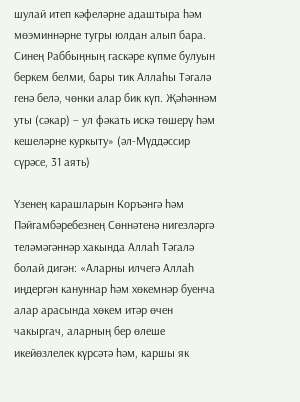шулай итеп кәфеләрне адаштыра һәм мөэминнәрне тугры юлдан алып бара. Синең Раббыңның гаскәре күпме булуын беркем белми, бары тик Аллаһы Тәгалә генә белә, чөнки алар бик күп. Җәһәннәм уты (сәкар) – ул фәкать искә төшерү һәм кешеләрне куркыту» (әл-Мүддәссир сүрәсе, 31 аять)

Үзенең карашларын Коръәнгә һәм Пәйгамбәребезнең Сөннәтенә нигезләргә теләмәгәннәр хакында Аллаһ Тәгалә болай дигән: «Аларны илчегә Аллаһ иңдергән кануннар һәм хөкемнәр буенча алар арасында хөкем итәр өчен чакыргач, аларның бер өлеше икейөзлелек күрсәтә һәм, каршы як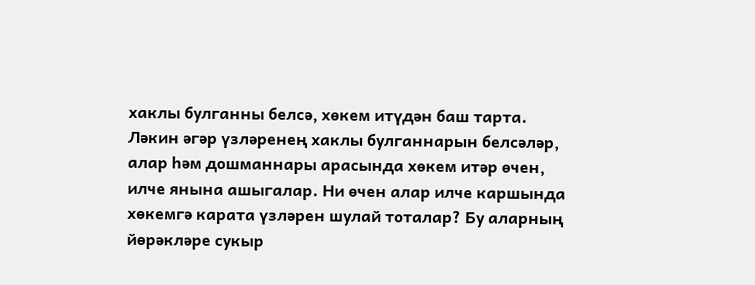хаклы булганны белсә, хөкем итүдән баш тарта. Ләкин әгәр үзләренең хаклы булганнарын белсәләр, алар һәм дошманнары арасында хөкем итәр өчен, илче янына ашыгалар. Ни өчен алар илче каршында хөкемгә карата үзләрен шулай тоталар? Бу аларның йөрәкләре сукыр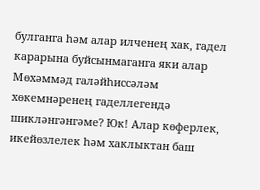булганга һәм алар илченең хак, гадел карарына буйсынмаганга яки алар Мөхәммәд галәйһиссәләм хөкемнәренең гаделлегендә шикләнгәнгәме? Юк! Алар көферлек, икейөзлелек һәм хаклыктан баш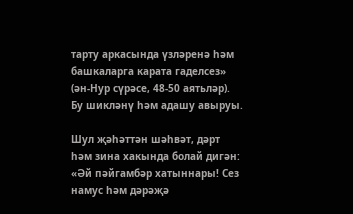тарту аркасында үзләренә һәм башкаларга карата гаделсез» (ән-Нур сүрәсе, 48-50 аятьләр). Бу шикләнү һәм адашу авыруы.

Шул җәһәттән шәһвәт, дәрт һәм зина хакында болай дигән: «Әй пәйгамбәр хатыннары! Сез намус һәм дәрәҗә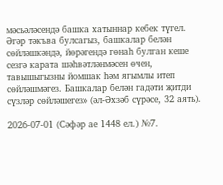мәсьәләсендә башка хатыннар кебек түгел. Әгәр тәкъва булсагыз, башкалар белән сөйләшкәндә, йөрәгендә гөнаһ булган кеше сезгә карата шәһвәтләнмәсен өчен, тавышыгызны йомшак һәм ягымлы итеп сөйләшмәгез. Башкалар белән гадәти җитди сүзләр сөйләшегез» (әл-Әхзәб сүрәсе, 32 аять).

2026-07-01 (Сәфәр ае 1448 ел.) №7.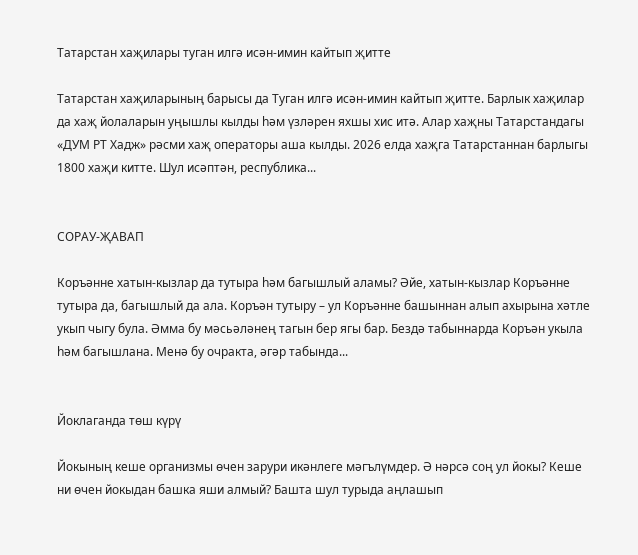Татарстан хаҗилары туган илгә исән-имин кайтып җитте

Татарстан хаҗиларының барысы да Туган илгә исән-имин кайтып җитте. Барлык хаҗилар да хаҗ йолаларын уңышлы кылды һәм үзләрен яхшы хис итә. Алар хаҗны Татарстандагы «ДУМ РТ Хадж» рәсми хаҗ операторы аша кылды. 2026 елда хаҗга Татарстаннан барлыгы 1800 хаҗи китте. Шул исәптән, республика...


СОРАУ-ҖАВАП

Коръәнне хатын-кызлар да тутыра һәм багышлый аламы? Әйе, хатын-кызлар Коръәнне тутыра да, багышлый да ала. Коръән тутыру – ул Коръәнне башыннан алып ахырына хәтле укып чыгу була. Әмма бу мәсьәләнең тагын бер ягы бар. Бездә табыннарда Коръән укыла һәм багышлана. Менә бу очракта, әгәр табында...


Йоклаганда төш күрү

Йокының кеше организмы өчен зарури икәнлеге мәгълүмдер. Ә нәрсә соң ул йокы? Кеше ни өчен йокыдан башка яши алмый? Башта шул турыда аңлашып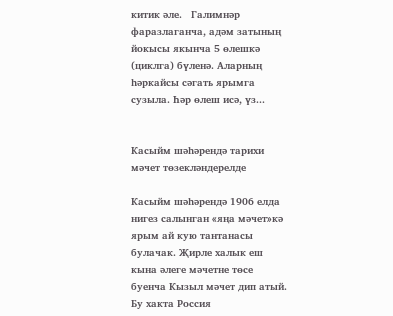китик әле.   Галимнәр фаразлаганча, адәм затының йокысы якынча 5 өлешкә (циклга) бүленә. Аларның һәркайсы сәгать ярымга сузыла. Һәр өлеш исә, үз...


Касыйм шәһәрендә тарихи мәчет төзекләндерелде

Касыйм шәһәрендә 1906 елда нигез салынган «яңа мәчет»кә ярым ай кую тантанасы булачак. Җирле халык еш кына әлеге мәчетне төсе буенча Кызыл мәчет дип атый. Бу хакта Россия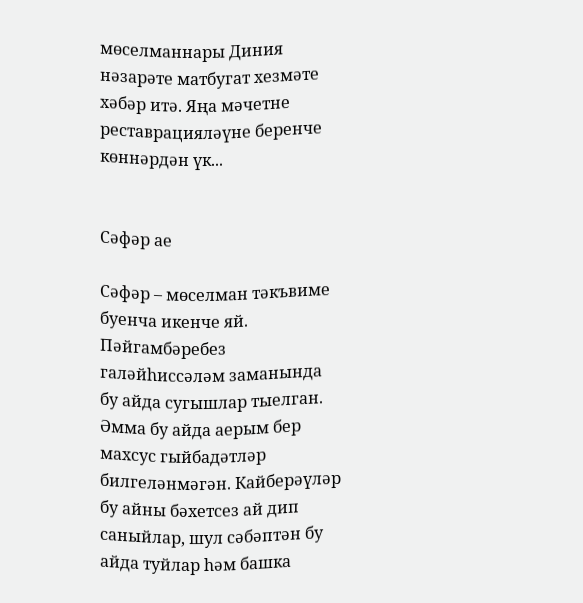мөселманнары Диния нәзарәте матбугат хезмәте хәбәр итә. Яңа мәчетне реставрацияләүне беренче көннәрдән үк...


Сәфәр ае

Сәфәр – мөселман тәкъвиме буенча икенче яй. Пәйгамбәребез галәйһиссәләм заманында бу айда сугышлар тыелган.   Әмма бу айда аерым бер махсус гыйбадәтләр билгеләнмәгән. Кайберәүләр бу айны бәхетсез ай дип саныйлар, шул сәбәптән бу айда туйлар һәм башка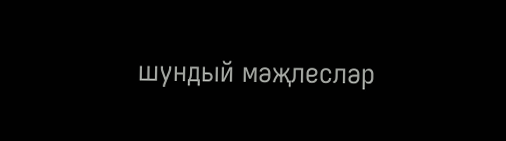шундый мәҗлесләр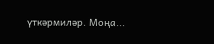үткәрмиләр. Моңа...